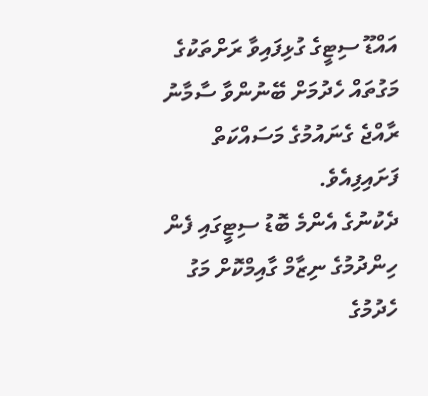އައްޑޫ ސިޓީގެ ގުޅިފައިވާ ރަށްތަކުގެ މަގުތައް ހެދުމަށް ބޭނުންވާ ސާމާނު ރާއްޖެ ގެނައުމުގެ މަސައްކަތް ފަށައިފިއެވެ.
ދެކުނުގެ އެންމެ ބޮޑު ސިޓީގައި ފެން ހިންދުމުގެ ނިޒާމް ގާއިމްކޮށް މަގު ހެދުމުގެ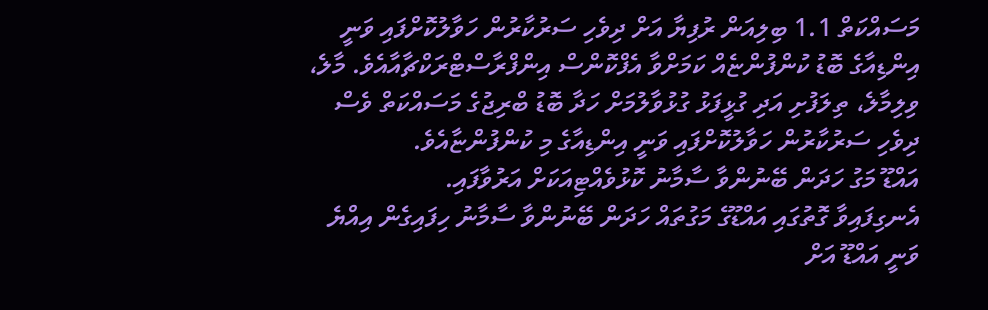މަސައްކަތް 1.1 ބިލިއަން ރުފިޔާ އަށް ދިވެހި ސަރުކާރުން ހަވާލުކޮށްފައި ވަނީ އިންޑިއާގެ ބޮޑު ކުންފުންޏެއް ކަމަށްވާ އެފްކޮންސް އިންފްރާސްޓްރަކްޗާއާއެވެ. މާލެ، ވިލިމާލެ، ތިލަފުށި އަދި ގުޅީފަޅު ގުޅުވާލުމަށް ހަދާ ބޮޑު ބްރިޖުގެ މަސައްކަތް ވެސް ދިވެހި ސަރުކާރުން ހަވާލުކޮށްފައި ވަނީ އިންޑިއާގެ މި ކުންފުންޏާއެވެ.
އައްޑޫ މަގު ހަދަން ބޭނުންވާ ސާމާނު ކޮޅުވެއްޓިއަކަށް އަރުވާފައި.
އެނގިފައިވާ ގޮތުގައި އައްޑޫގެ މަގުތައް ހަދަން ބޭނުންވާ ސާމާނު ހިފައިގެން އިއްޔެ ވަނީ އައްޑޫ އަށް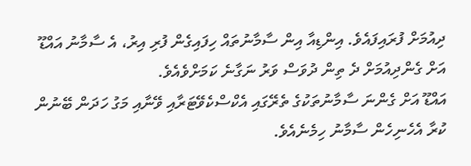ދިއުމަށް ފުރައިފައެވެ. އިންޑިއާ އިން ސާމާނުތައް ހިފައިގެން ފުރި އިރު، އެ ސާމާނު އައްޑޫ އަށް ގެންދިއުމަށް ދެ ތިން ދުވަސް ވަރު ނަގާނެ ކަމަށްވެއެވެ.
އައްޑޫ އަށް ގެންނަ ސާމާނުތަކުގެ ތެރޭގައި އެކްސްކެވޭޓަރާއި ވޭނާއި މަގު ހަދަން ބޭނުން ކުރާ އެހެނިހެން ސާމާނު ހިމެނެއެވެ.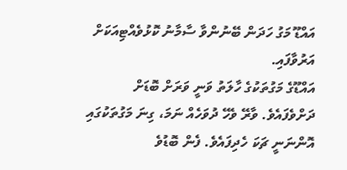އައްޑޫ މަގު ހަދަން ބޭނުންވާ ސާމާނު ކޮޅުވެއްޓިއަކަށް އަރުވާފައި.
އައްޑޫގެ މަގުތަކުގެ ހާލަތު ވަނީ ވަރަށް ބޮޑަށް ދަށްވެފައެވެ. ވާރޭ ވެހޭ ދުވަހެއް ނަމަ، ގިނަ މަގުތަކުގައި އޮންނަނީ ޗަކަ ހެދިފައެވެ. ފެން ބޮޑުވެ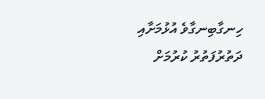ހިނގާބިނގާވެ އުޅުމަށާއި ދަތުރުފަތުރު ކުރުމަށް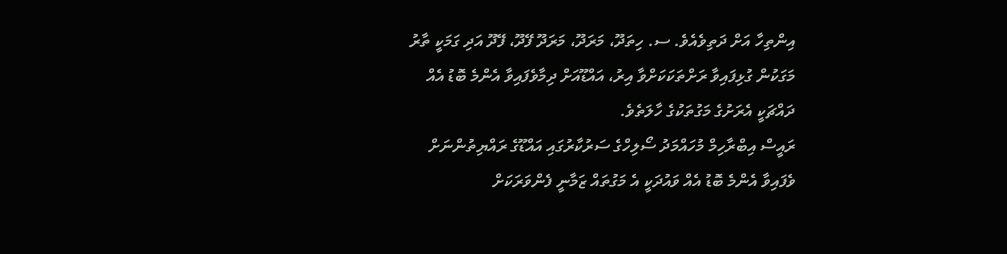އިންތިހާ އަށް ދަތިވެއެވެ. ސ. ހިތަދޫ، މަރަދޫ، މަރަދޫ ފޭދޫ، ފޭދޫ އަދި ގަމަކީ ތާރު މަގަކުން ގުޅިފައިވާ ރަށްތަކަކަށްވާ އިރު، އައްޑޫއަށް ދިމާވެފައިވާ އެންމެ ބޮޑު އެއް ދައްޗަކީ އެރަށުގެ މަގުތަކުގެ ހާލަތެވެ.
ރައީސް އިބްރާހިމް މުހައްމަދު ސޯލިހްގެ ސަރުކާރުގައި އައްޑޫގެ ރައްޔިތުންނަށް ވެފައިވާ އެންމެ ބޮޑު އެއް ވައުދަކީ އެ މަގުތައް ޒަމާނީ ފެންވަރަކަށް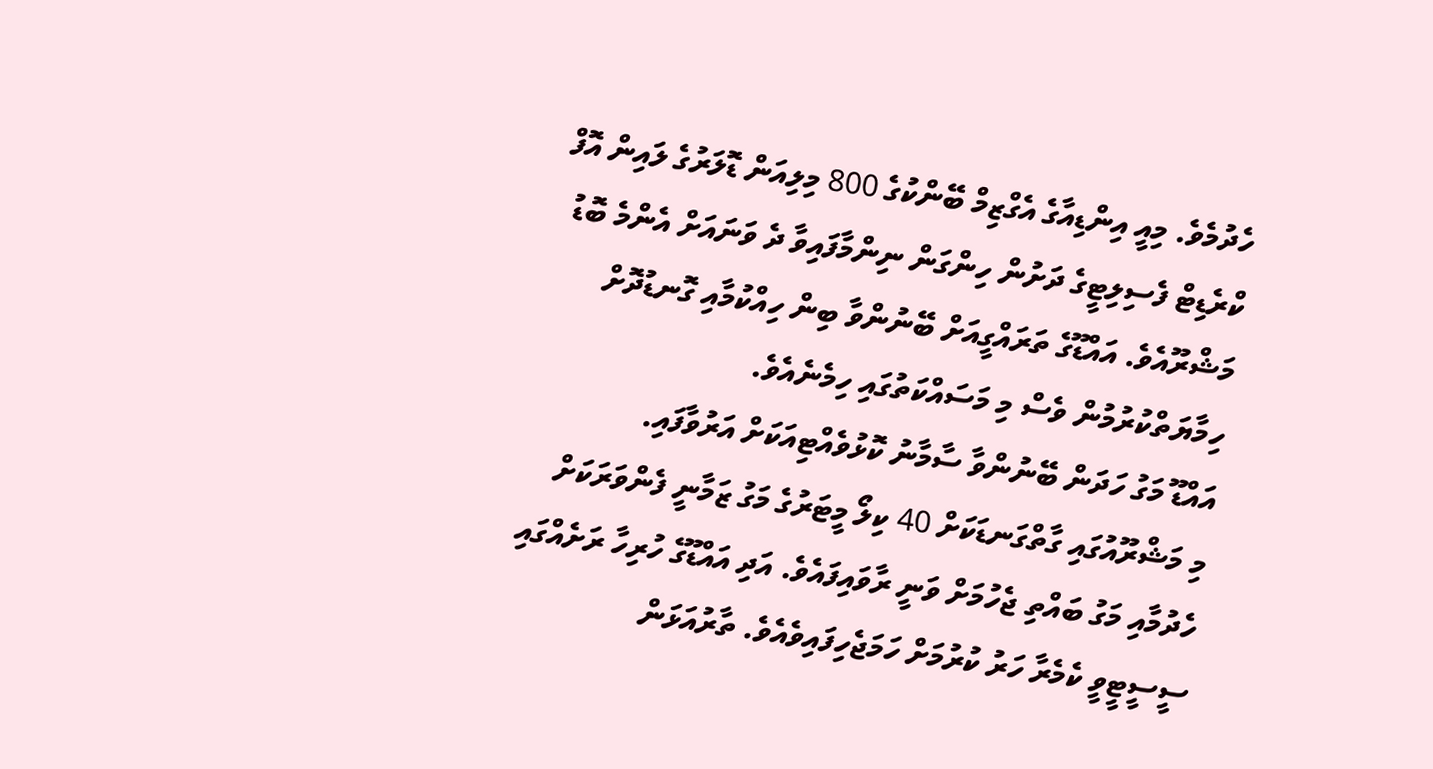ހެދުމެވެ. މިއީ އިންޑިއާގެ އެގްޒިމް ބޭންކުގެ 800 މިލިއަން ޑޮލަރުގެ ލައިން އޮފް ކްރެޑިޓް ފެސިލިޓީގެ ދަށުން ހިންގަން ނިންމާފައިވާ ދެ ވަނައަށް އެންމެ ބޮޑު މަޝްރޫއެވެ. އައްޑޫގެ ތަރައްގީއަށް ބޭނުންވާ ބިން ހިއްކުމާއި ގޮނޑުދޮށް ހިމާޔަތްކުރުމުން ވެސް މި މަސައްކަތުގައި ހިމެނެއެވެ.
އައްޑޫ މަގު ހަދަން ބޭނުންވާ ސާމާނު ކޮޅުވެއްޓިއަކަށް އަރުވާފައި.
މި މަޝްރޫއުގައި ގާތްގަނޑަކަށް 40 ކިލޯ މީޓަރުގެ މަގު ޒަމާނީ ފެންވަރަކަށް ހެދުމާއި މަގު ބައްތި ޖެހުމަށް ވަނީ ރާވައިފައެވެ. އަދި އައްޑޫގެ ހުރިހާ ރަށެއްގައި ސީސީޓީވީ ކެމެރާ ހަރު ކުރުމަށް ހަމަޖެހިފައިވެއެވެ. ތާރުއަޅަން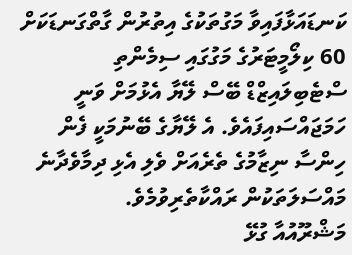ކަނޑައަޅާފައިވާ މަގުތަކުގެ އިތުރުން ގާތްގަނޑަކަށް 60 ކިލޯމީޓަރުގެ މަގުގައި ސިމެންތި ސްޓެބިލައިޒްޑް ބޭސް ލޭޔާ އެޅުމަށް ވަނީ ހަމަޖައްސައިފައެވެ. އެ ލޭޔާގެ ބޭނުމަކީ ފެން ހިންސާ ނިޒާމުގެ ތެރެއަށް ވެލި އެޅި ދިމާވެދާނެ މައްސަލަތަކުން ރައްކާތެރިވުމެވެ.
މަޝްރޫއުއާ ގުޅޭ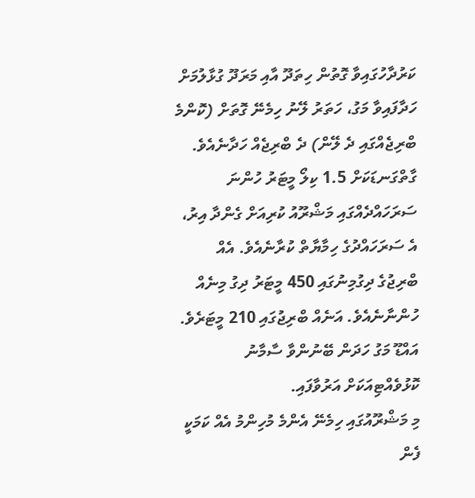ކަރުދާހުގައިވާ ގޮތުން ހިތަދޫ އާއި މަރަދޫ ގުޅާލުމަށް ހަދާފައިވާ މަގު، ހަތަރު ލޭނު ހިމެނޭ ގޮތަށް (ކޮންމެ ބްރިޖެއްގައި ދެ ލޭން) ދެ ބްރިޖެއް ހަދާނެއެވެ. ގާތްގަނޑަކަށް 1.5 ކިލޯ މީޓަރު ހުންނަ ސަރަހައްދެއްގައި މަޝްރޫއު ކުރިއަށް ގެންދާ އިރު، އެ ސަރަހައްދުގެ ހިމާޔާތް ކުރާނެއެވެ. އެއް ބްރިޖުގެ ދިގުމިނުގައި 450 މީޓަރު ދިގު މިނެއް ހުންނާނެއެވެ. އަނެއް ބްރިޖުގައި 210 މީޓަރެވެ.
އައްޑޫ މަގު ހަދަން ބޭނުންވާ ސާމާނު ކޮޅުވެއްޓިއަކަށް އަރުވާފައި.
މި މަޝްރޫއުގައި ހިމެނޭ އެންމެ މުހިންމު އެއް ކަމަކީ ފެން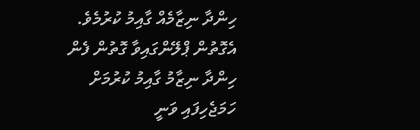ހިންދާ ނިޒާމެއް ގާއިމު ކުރުމެވެ. އެގޮތުން ޕްލޭންގައިވާ ގޮތުން ފެން ހިންދާ ނިޒާމު ގާއިމު ކުރުމަށް ހަމަޖެހިފައި ވަނީ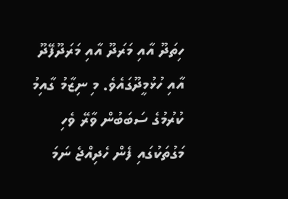ހިތަދޫ އާއި މަރަދޫ އާއި މަރަދޫފޭދޫ އާއި ހުޅުމީދޫގައެވެ. މި ނިޒާމު ގާއިމު ކުރުމުގެ ސަބަބުން ވާރޭ ވެހި މަގުތަކުގައި ފެން ހެދިއްޖެ ނަމަ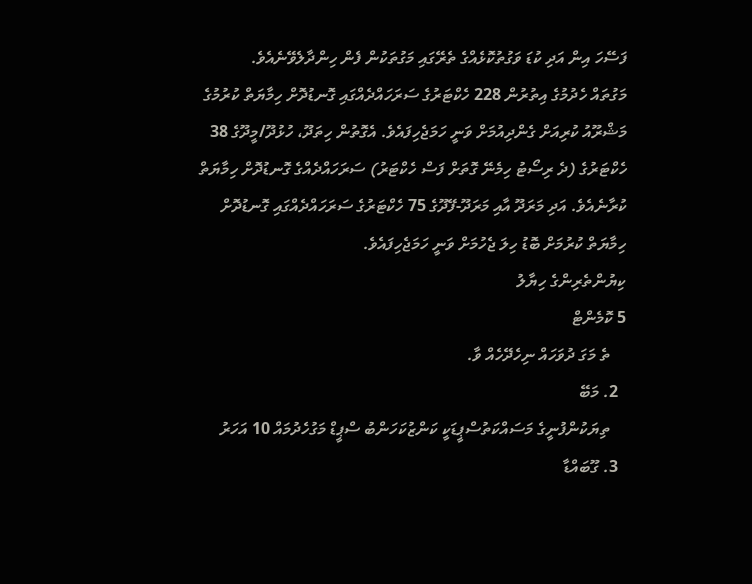ފަސޭހަ އިން އަދި ކުޑަ ވަގުތުކޮޅެއްގެ ތެރޭގައި މަގުތަކުން ފެން ހިންދާލެވޭނެއެވެ.
މަގުތައް ހެދުމުގެ އިތުރުން 228 ހެކްޓަރުގެ ސަރަހައްދެއްގައި ގޮނޑުދޮށް ހިމާޔަތް ކުރުމުގެ މަޝްރޫއު ކުރިއަށް ގެންދިއުމަށް ވަނީ ހަމަޖެހިފައެވެ. އެގޮތުން ހިތަދޫ، ހުޅުދޫ/މީދޫގެ 38 ހެކްޓަރުގެ (ދެ ރިސޯޓު ހިމެނޭ ގޮތަށް ފަސް ހެކްޓަރު) ސަރަހައްދެއްގެ ގޮނޑުދޮށް ހިމާޔަތް ކުރާނެއެވެ. އަދި މަރަދޫ އާއި މަރަދޫ-ފޭދޫގެ 75 ހެކްޓަރުގެ ސަރަހައްދެއްގައި ގޮނޑުދޮށް ހިމާޔަތް ކުރުމަށް ބޮޑު ހިލަ ޖެހުމަށް ވަނީ ހަމަޖެހިފައެވެ.
ކިޔުންތެރިންގެ ހިޔާލު
5 ކޮމެންޓް
    ތެ މަގަ ދުވަހައް ނިހެދޭހެއް ވާ.
  2. މަބޭ
    ތިޔަކުންފުނީގެ މަސައްކަތުސްޕީޑަކީ ކަންޒުކަހަންބު ސްޕީޑް މަގުހެދުމައް 10 އަހަރު
  3. ގޫބައްޑާ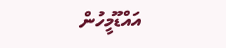އައްޑޫމީހުން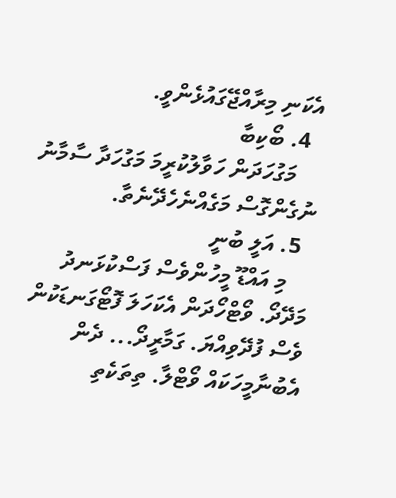އެކަނި މިރާއްޖޭގައުޅެންވީ.
  4. ބޯކިބާ
    މަގުހަދަން ހަވާލުކުރީމަ މަގުހަދާ ސާމާނު ނުގެންގޮސް މަގެއްނެހެދޭނެތާ.
  5. އަލީ ބުނީ
    މި އައްޑޫ މީހުންވެސް ފަސްކުޅަނދު މަދޭދޯ. ވޯޓްހޯދަން އެކަހަލަ ފޮޓޯގަނޑަކުން ވެސް ފުދޭވިއްޔަ. ގަމާރީދޯ... ދެން އެބުނާމީހަކައް ވޯޓްލާ. ތިތަކެތި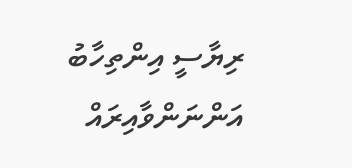ރިޔާސީ އިންތިހާބު އަންނަންވާއިރައް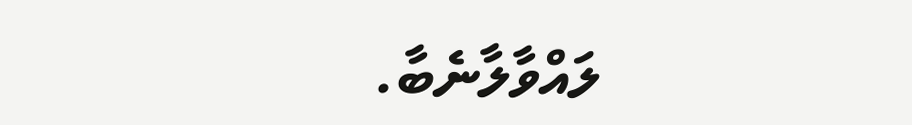ލައްވާލާނެބާ.